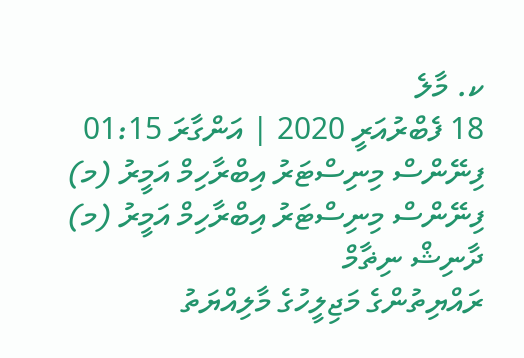ކ. މާލެ
18 ފެބްރުއަރީ 2020 | އަންގާރަ 01:15
ފިނޭންސް މިނިސްޓަރު އިބްރާހިމް އަމީރު (މ)
ފިނޭންސް މިނިސްޓަރު އިބްރާހިމް އަމީރު (މ)
ދާނިޝް ނިޡާމް
ރައްޔިތުންގެ މަޖިލީހުގެ މާލިއްޔަތު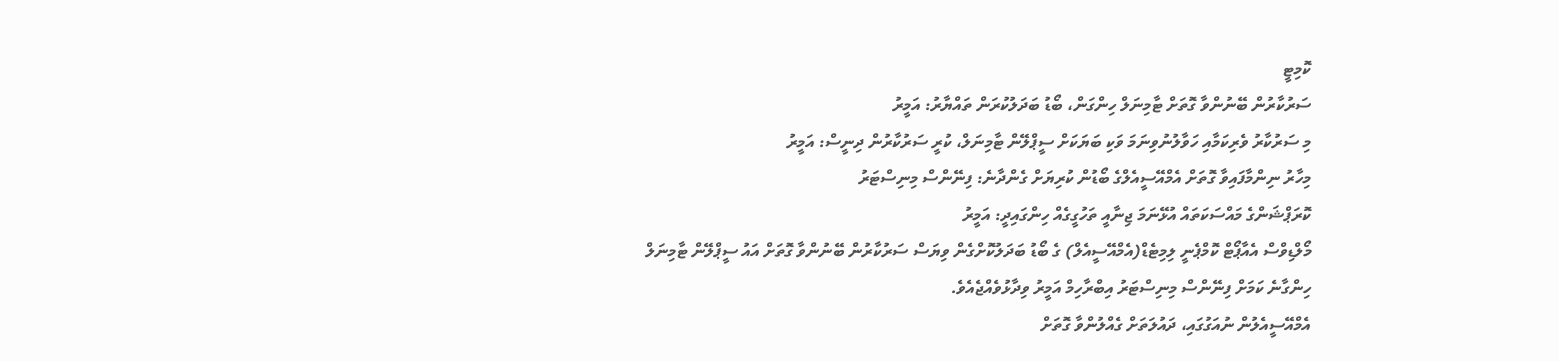ކޮމިޓީ
ސަރުކާރުން ބޭނުންވާ ގޮތަށް ޓާމިނަލް ހިންގަން، ބޯޑު ބަދަލުކުރަން ތައްޔާރު: އަމީރު
މި ސަރުކާރު ވެރިކަމާއި ހަވާލުނުވިނަމަ ވަކި ބަޔަކަށް ސީޕްލޭން ޓާމިނަލް، ކުރީ ސަރުކާރުން ދިނީސް: އަމީރު
މިހާރު ނިންމާފައިވާ ގޮތަށް އެމްއޭސީއެލްގެ ބޯޑުން ކުރިޔަށް ގެންދާނެ: ފިނޭންސް މިނިސްޓަރު
ކޮރަޕްޝަންގެ މައްސަކަތައް އުޅޭނަމަ ޖިނާއީ ތަހުގީގެއް ހިންގައިދީ: އަމީރު
މޯލްޑިވްސް އެއާޕޯޓް ކޮމްޕެނީ ލިމިޓެޑް(އެމްއޭސީއެލް) ގެ ބޯޑު ބަދަލުކޮށްގެން ވިޔަސް ސަރުކާރުން ބޭނުންވާ ގޮތަށް އައު ސީޕްލޭން ޓާމިނަލް ހިންގާނެ ކަމަށް ފިނޭންސް މިނިސްޓަރު އިބްރާހިމް އަމީރު ވިދާޅުވެއްޖެއެވެ.
އެމްއޭސީއެލުން ނުއަގުގައި، ދައުލަތަށް ގެއްލުންވާ ގޮތަށް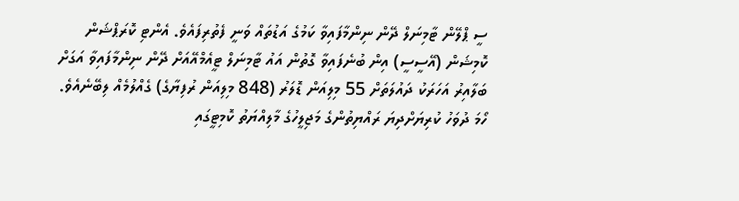ސީ ޕްލޭން ޓާމިނަލް ދޭން ނިންމާފައިވާ ކަމުގެ އަޑުތައް ވަނީ ފެތުރިފައެވެ. އެންޓި ކޮރަޕްޝަން ކޮމިޝަން (އޭސީސީ) އިން ބުނެފައިވާ ގޮތުން އައު ޓާމިނަލް ޓީއެމްއޭއަށް ދޭން ނިންމާފައިވާ އަގަށް ބަލާއިރު އަހަރަކު ދައުލަތަށް 55 މިލިއަން ޑޮލަރު (848 މިލިއަން ރުފިޔާގެ) ގެއްލުމެއް ލިބޭނެއެވެ.
ހޯމަ ދުވަހު ކުރިޔަށްދިޔަ ރައްޔިތުންގެ މަޖިލީހުގެ މާލިއްޔަތު ކޮމިޓީގައި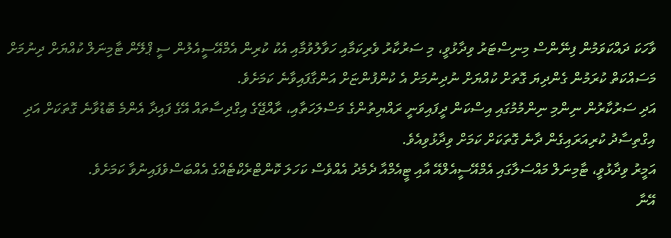ވާހަކަ ދައްކަވަމުން ފިނޭންސް މިނިސްޓަރު ވިދާޅުވީ، މި ސަރުކާރު ވެރިކަމާއި ހަވާލުވުމާއި އެކު ކުރިން އެމްއޭސީއެލުން ސީ ޕްލޭން ޓާމިނަލް ކުއްޔަށް ދިނުމަށް މަސައްކަތް ކުރަމުން ގެންދިޔަ ގޮތަށް ކުއްޔަށް ނުދިނުމަށް އެ ކުންފުންޏަށް އަންގާފައިވާނެ ކަމަށެވެ.
އަދި ސަރުކާރުން ނިންމި ނިންމުމުގައި އިސްކަން ދީފައިވަނީ ރައްޔިތުންގެ މަސްލަހަތާއި، ރާއްޖޭގެ އިގްދިސާތައް އޭގެ ފައިދާ އެންމެ ބޮޑުވާނެ ގޮތަކަށް އަދި އިގްތިސާދު ކުރިއަރައިގެން ދާނެ ގޮތަކަށް ކަމަށް ވިދާޅުވިއެވެ.
އަމީރު ވިދާޅުވީ، ޓާމިނަލް މައްސަލާގައި އެމްއޭސީއެލްއޭ އާއި ޓީއެމްއާ ދެމެދު އެއްވެސް ކަހަލަ ކޮންޓްރެކްޓެއްގެ އެއްބަސްވެފައިނުވާ ކަމަށެވެ.
އޭނާ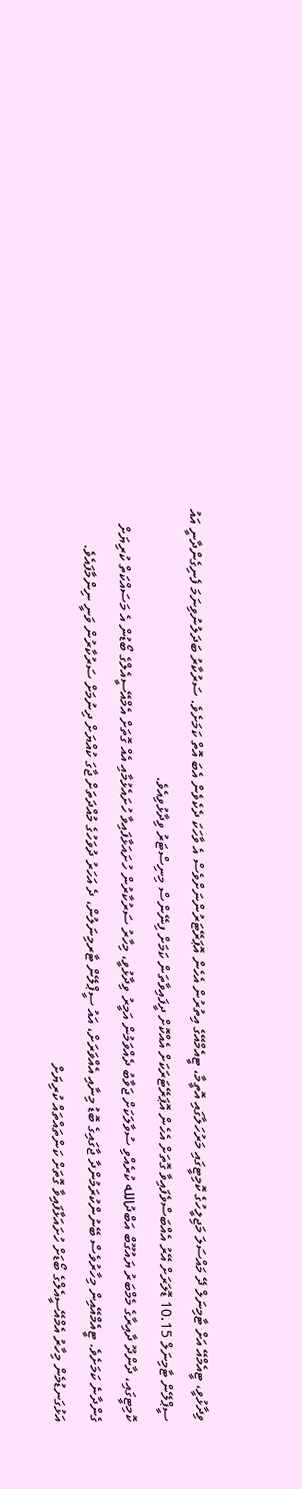ވިދާޅުވީ، ޓީއެމްއޭ އަށް ޓާމިނަލް ދޭ މައްސަލަ މަޖިލީހުގެ ކޮމިޓީގައި މަރުހަލާގައި އޮތީމާ، ޓީއެމްއޭގެ އިތުރުން އެހެން އޮޕަރޭޓަރުންނަށްވެސް އެ ވާހަކަ ދެކެވެން އެބަ އޮތް ކަމަށެވެ. ސަރުކާރު ބަދަލުނުވިނަމަ ފެނިގެންދާނީ އައު ސީޕްލޭން ޓާމިނަލް 10.15 ޑޮލަރަށް އޭރު އެއްބަސްވެފައިވާ ގޮތަށް އެހެން އޮޕަރޭޓަރަކަށް އެއްކޮށް ދީފައިވާތަން ކަމަށް ފިނޭންސް މިނިސްޓަރު ވިދާޅުވިއެވެ.
ކޮމިޓީގައި، ދާންދޫ ދާއިރާގެ މެމްބަރު ޔައުގޫބް އަބްދުالله ކުރެއްވި ސުވާލަކަށް ޖަވާބު ދެއްވަމުން އަމީރު ވިދާޅުވީ، މިހާރު ސަރުކާރުން ހުށައަޅާފައިވާ ހުށައެޅުމާއި އެއް ގޮތަށް އެމްއޭސީއެލްގެ ބޯޑުން އެ މަސައްކަތް ކުރިޔަށް ގެންދާނެ ކަމަށެވެ. ޓީއެމްއޭއިން މިހާރުވެސް ބޭނުންކުރަމުންދާ ޖާގައިގެ ބޮޑު މިނާއި އެއްވަރަށް، އައު ސީޕްލޭން ޓާރމިނަލުން، ދެ އަހަރު ދުވަހުގެ މުއްދަތަށް ޖާގަ ކުއްޔަށް ދިނުމަށް ސަރުކާރުން ވަނީ ނިންމާފައެވެ.
އަޅުގަނޑުމެން މިހާރު އެމްއޭސީއެލްގެ ބޯޑަށް ހުށައަޅާފައިވާ ގޮތަށް ކަންތައްތައް ކުރިޔަށް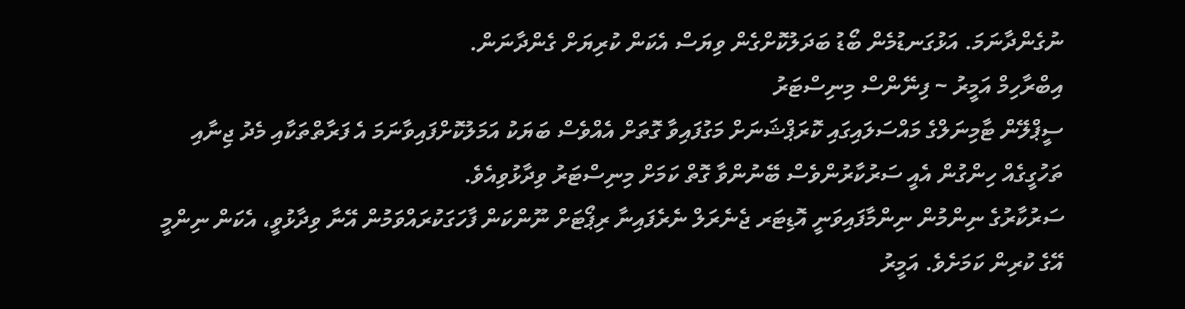ނުގެންދާނަމަ. އަޅުގަނޑުމެން ބޯޑު ބަދަލުކޮށްގެން ވިޔަސް އެކަން ކުރިޔަށް ގެންދާނަން.
އިބްރާހިމް އަމީރު ~ ފިނޭންސް މިނިސްޓަރު
ސީޕްލޭން ޓާމިނަލްގެ މައްސަލައިގައި ކޮރަޕްޝަނަށް މަގުފައިވާ ގޮތަށް އެއްވެސް ބަޔަކު އަމަލުކޮށްފައިވާނަމަ އެ ފަރާތްތަކާއި މެދު ޖިނާއި ތަހުގީގެއް ހިންގުން އެއީ ސަރުކާރުންވެސް ބޭނުންވާ ގޮތް ކަމަށް މިނިސްޓަރު ވިދާޅުވިއެވެ.
ސަރުކާރުގެ ނިންމުން ނިންމާފައިވަނީ އޮޑިޓަރ ޖެނެރަލް ނެރެފައިނާ ރިޕޯޓަށް ނޫންކަން ފާހަގަކުރައްވަމުން އޭނާ ވިދާޅުވީ، އެކަން ނިންމީ އޭގެ ކުރިން ކަމަށެވެ. އަމީރު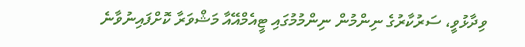ވިދާޅުވީ، ސަރުކާރުގެ ނިންމުން ނިންމުމުގައި ޓީއެމްއޭއާ މަޝްވަރާ ކޮށްފައިނުވާނެ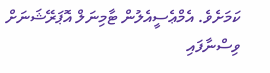ކަމަށެވެ. އެމްޢެސީއެލުން ޓާމިނަލް އޮޕަރޭޝަނަށް ވިސްނާފައި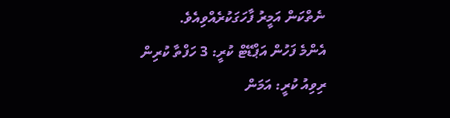ނެތްކަން އަމީރު ފާހަގަކުރެއްވިއެވެ.
އެންމެ ފަހުން އަޕްޑޭޓް ކުރީ: 3 ހަފްތާ ކުރިން
ރިވިއު ކުރީ: އަމަން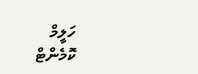ހަލީމް
ކޮމެންޓް